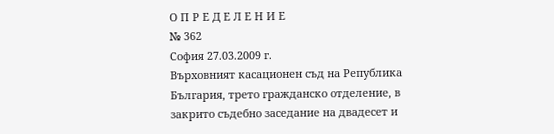О П Р Е Д Е Л Е Н И Е
№ 362
София 27.03.2009 г.
Върховният касационен съд на Република България, трето гражданско отделение, в закрито съдебно заседание на двадесет и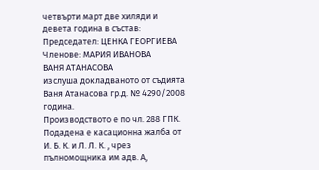четвърти март две хиляди и девета година в състав:
Председател: ЦЕНКА ГЕОРГИЕВА
Членове: МАРИЯ ИВАНОВА
ВАНЯ АТАНАСОВА
изслуша докладваното от съдията Ваня Атанасова гр.д. № 4290/2008 година.
Производството е по чл. 288 ГПК.
Подадена е касационна жалба от И. Б. К. и Л. Л. К. , чрез пълномощника им адв. А,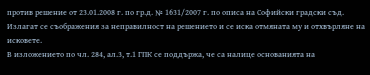против решение от 23.01.2008 г. по гр.д. № 1631/2007 г. по описа на Софийски градски съд. Излагат се съображения за неправилност на решението и се иска отмяната му и отхвърляне на исковете.
В изложението по чл. 284, ал.3, т.1 ГПК се поддържа, че са налице основанията на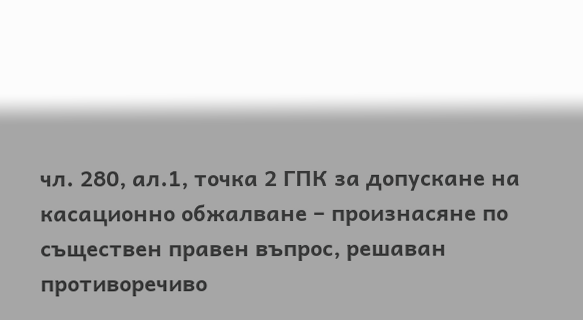чл. 280, ал.1, точка 2 ГПК за допускане на касационно обжалване – произнасяне по съществен правен въпрос, решаван противоречиво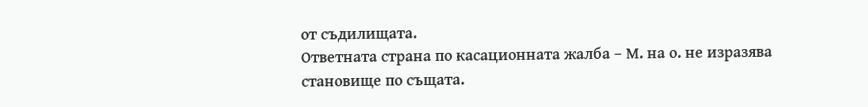от съдилищата.
Ответната страна по касационната жалба – М. на о. не изразява становище по същата.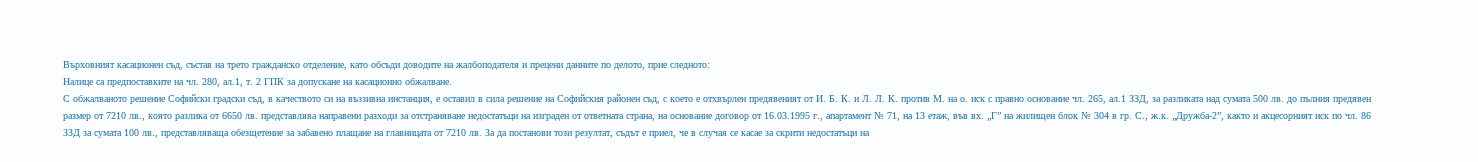Върховният касационен съд, състав на трето гражданско отделение, като обсъди доводите на жалбоподателя и прецени данните по делото, прие следното:
Налице са предпоставките на чл. 280, ал.1, т. 2 ГПК за допускане на касационно обжалване.
С обжалваното решение Софийски градски съд, в качеството си на въззивна инстанция, е оставил в сила решение на Софийския районен съд, с което е отхвърлен предявеният от И. Б. К. и Л. Л. К. против М. на о. иск с правно основание чл. 265, ал.1 ЗЗД, за разликата над сумата 500 лв. до пълния предявен размер от 7210 лв., която разлика от 6650 лв. представлява направени разходи за отстраняване недостатъци на изграден от ответната страна, на основание договор от 16.03.1995 г., апартамент № 71, на 13 етаж, във вх. „Г” на жилищен блок № 304 в гр. С., ж.к. „Дружба-2”, както и акцесорният иск по чл. 86 ЗЗД за сумата 100 лв., представляваща обезщетение за забавено плащане на главницата от 7210 лв. За да постанови този резултат, съдът е приел, че в случая се касае за скрити недостатъци на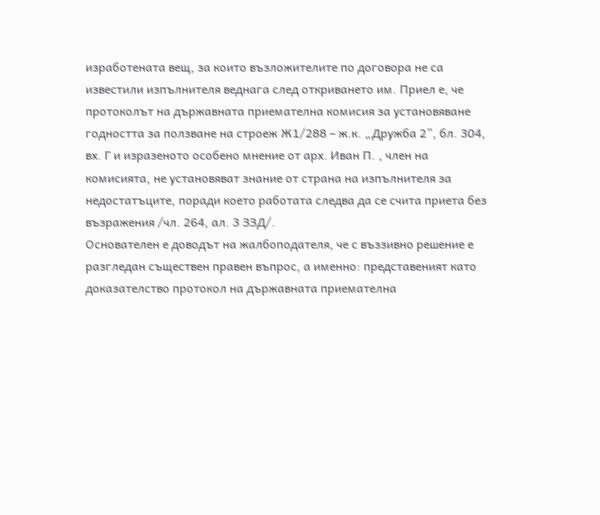изработената вещ, за които възложителите по договора не са известили изпълнителя веднага след откриването им. Приел е, че протоколът на държавната приемателна комисия за установяване годността за ползване на строеж Ж1/288 – ж.к. „Дружба 2”, бл. 304, вх. Г и изразеното особено мнение от арх. Иван П. , член на комисията, не установяват знание от страна на изпълнителя за недостатъците, поради което работата следва да се счита приета без възражения /чл. 264, ал. 3 ЗЗД/.
Основателен е доводът на жалбоподателя, че с въззивно решение е разгледан съществен правен въпрос, а именно: представеният като доказателство протокол на държавната приемателна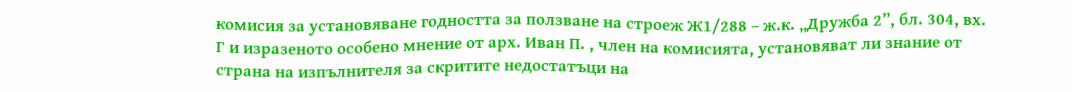комисия за установяване годността за ползване на строеж Ж1/288 – ж.к. „Дружба 2”, бл. 304, вх. Г и изразеното особено мнение от арх. Иван П. , член на комисията, установяват ли знание от страна на изпълнителя за скритите недостатъци на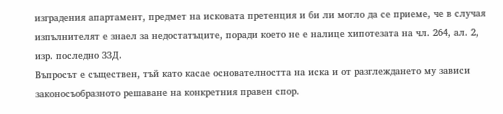изградения апартамент, предмет на исковата претенция и би ли могло да се приеме, че в случая изпълнителят е знаел за недостатъците, поради което не е налице хипотезата на чл. 264, ал. 2, изр. последно ЗЗД.
Въпросът е съществен, тъй като касае основателността на иска и от разглеждането му зависи законосъобразното решаване на конкретния правен спор.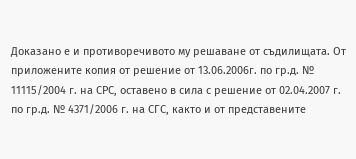Доказано е и противоречивото му решаване от съдилищата. От приложените копия от решение от 13.06.2006г. по гр.д. № 11115/2004 г. на СРС, оставено в сила с решение от 02.04.2007 г. по гр.д. № 4371/2006 г. на СГС, както и от представените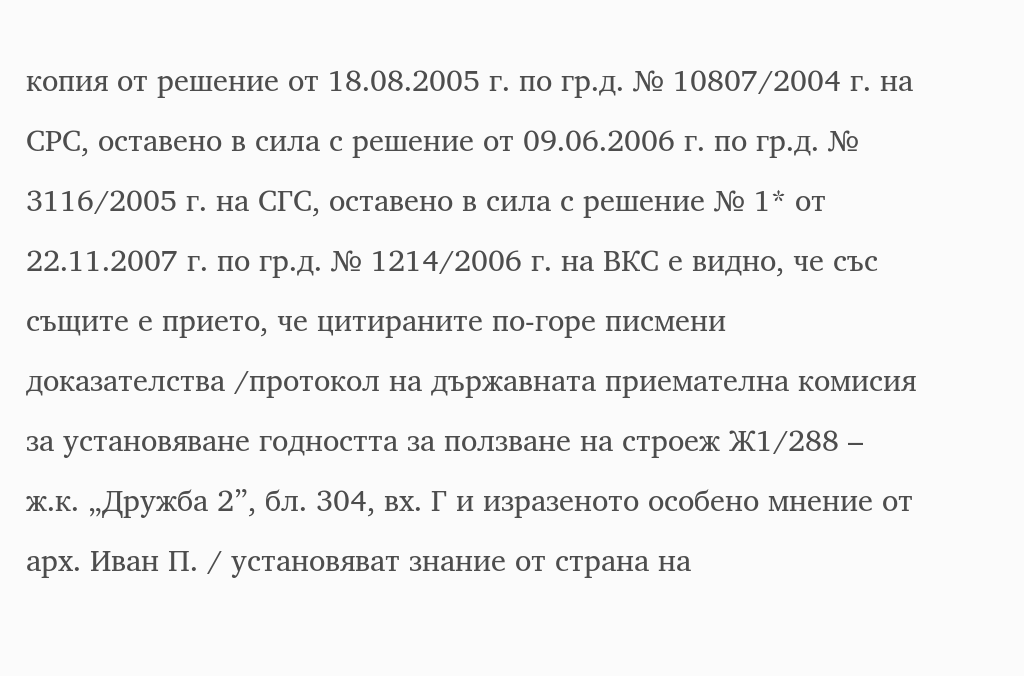копия от решение от 18.08.2005 г. по гр.д. № 10807/2004 г. на СРС, оставено в сила с решение от 09.06.2006 г. по гр.д. № 3116/2005 г. на СГС, оставено в сила с решение № 1* от 22.11.2007 г. по гр.д. № 1214/2006 г. на ВКС е видно, че със същите е прието, че цитираните по-горе писмени доказателства /протокол на държавната приемателна комисия за установяване годността за ползване на строеж Ж1/288 – ж.к. „Дружба 2”, бл. 304, вх. Г и изразеното особено мнение от арх. Иван П. / установяват знание от страна на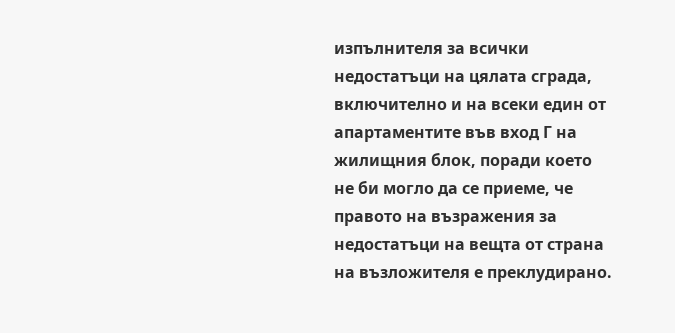изпълнителя за всички недостатъци на цялата сграда, включително и на всеки един от апартаментите във вход Г на жилищния блок, поради което не би могло да се приеме, че правото на възражения за недостатъци на вещта от страна на възложителя е преклудирано.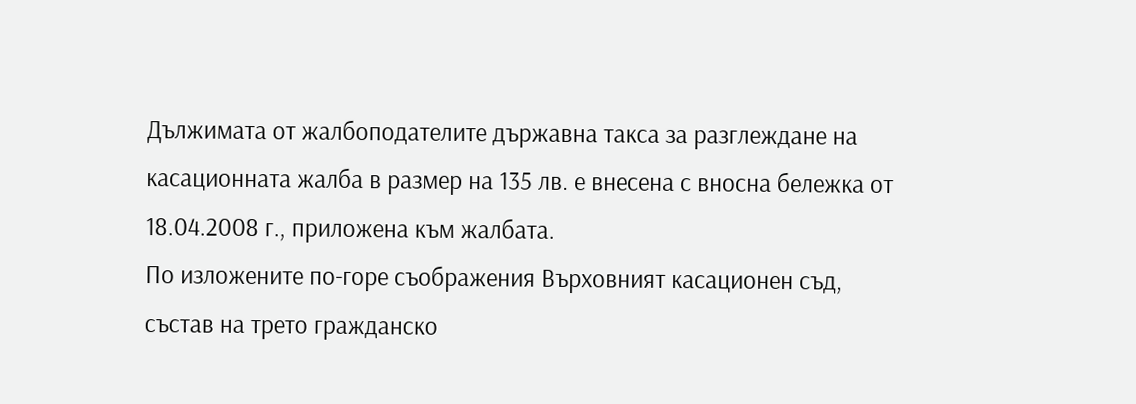Дължимата от жалбоподателите държавна такса за разглеждане на касационната жалба в размер на 135 лв. е внесена с вносна бележка от 18.04.2008 г., приложена към жалбата.
По изложените по-горе съображения Върховният касационен съд, състав на трето гражданско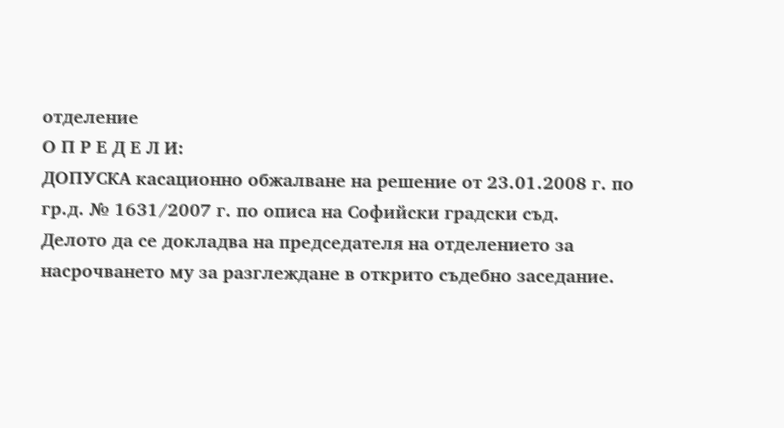отделение
О П Р Е Д Е Л И:
ДОПУСКА касационно обжалване на решение от 23.01.2008 г. по гр.д. № 1631/2007 г. по описа на Софийски градски съд.
Делото да се докладва на председателя на отделението за насрочването му за разглеждане в открито съдебно заседание.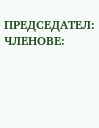ПРЕДСЕДАТЕЛ:
ЧЛЕНОВЕ: